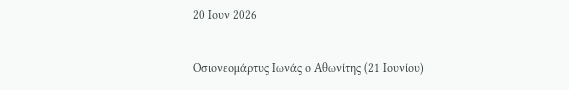20 Ιουν 2026

Οσιονεομάρτυς Ιωνάς ο Αθωνίτης (21 Ιουνίου)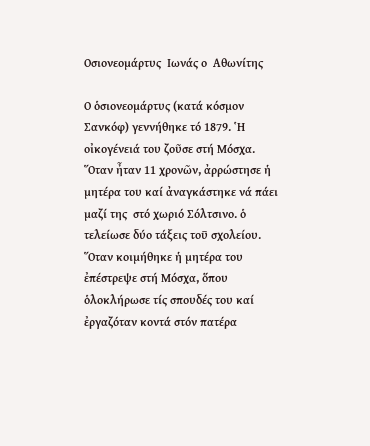Οσιονεομάρτυς  Ιωνάς ο  Αθωνίτης

Ο ὁσιονεομάρτυς (κατά κόσμον   Σανκόφ) γεννήθηκε τό 1879. ῾Η οἰκογένειά του ζοῦσε στή Μόσχα. ῞Οταν ἦταν 11 χρονῶν, ἀρρώστησε ἡ μητέρα του καί ἀναγκάστηκε νά πάει μαζί της  στό χωριό Σόλτσινο. ὁ τελείωσε δύο τάξεις τοῡ σχολείου. ῞Οταν κοιμήθηκε ἡ μητέρα του ἐπέστρεψε στή Μόσχα, ὅπου ὁλοκλήρωσε τίς σπουδές του καί ἐργαζόταν κοντά στόν πατέρα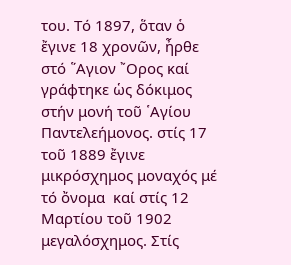του. Τό 1897, ὅταν ὁ  ἔγινε 18 χρονῶν, ἦρθε στό ῞Αγιον ῎Ορος καί γράφτηκε ὡς δόκιμος στήν μονή τοῦ ῾Αγίου Παντελεήμονος. στίς 17  τοῦ 1889 ἔγινε μικρόσχημος μοναχός μέ τό ὄνομα  καί στίς 12 Μαρτίου τοῦ 1902 μεγαλόσχημος. Στίς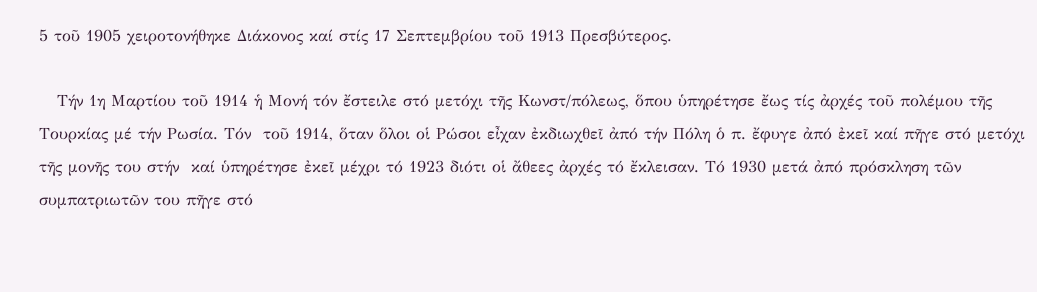5 τοῦ 1905 χειροτονήθηκε Διάκονος καί στίς 17 Σεπτεμβρίου τοῦ 1913 Πρεσβύτερος.

   Τήν 1η Μαρτίου τοῦ 1914 ἡ Μονή τόν ἔστειλε στό μετόχι τῆς Κωνστ/πόλεως, ὅπου ὑπηρέτησε ἔως τίς ἀρχές τοῦ πολέμου τῆς Τουρκίας μέ τήν Ρωσία. Τόν  τοῦ 1914, ὅταν ὅλοι οἱ Ρώσοι εἶχαν ἐκδιωχθεῖ ἀπό τήν Πόλη ὁ π. ἔφυγε ἀπό ἐκεῖ καί πῆγε στό μετόχι τῆς μονῆς του στήν  καί ὑπηρέτησε ἐκεῖ μέχρι τό 1923 διότι οἱ ἄθεες ἀρχές τό ἔκλεισαν. Τό 1930 μετά ἀπό πρόσκληση τῶν συμπατριωτῶν του πῆγε στό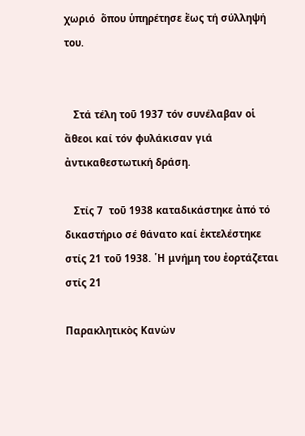χωριό  ὅπου ὑπηρέτησε ἔως τή σύλληψή του.


   Στά τέλη τοῦ 1937 τόν συνέλαβαν οἱ ἄθεοι καί τόν φυλάκισαν γιά ἀντικαθεστωτική δράση.

   Στίς 7  τοῦ 1938 καταδικάστηκε ἀπό τό δικαστήριο σέ θάνατο καί ἐκτελέστηκε στίς 21 τοῦ 1938. ῾Η μνήμη του ἐορτάζεται στίς 21

Παρακλητικὸς Κανὼν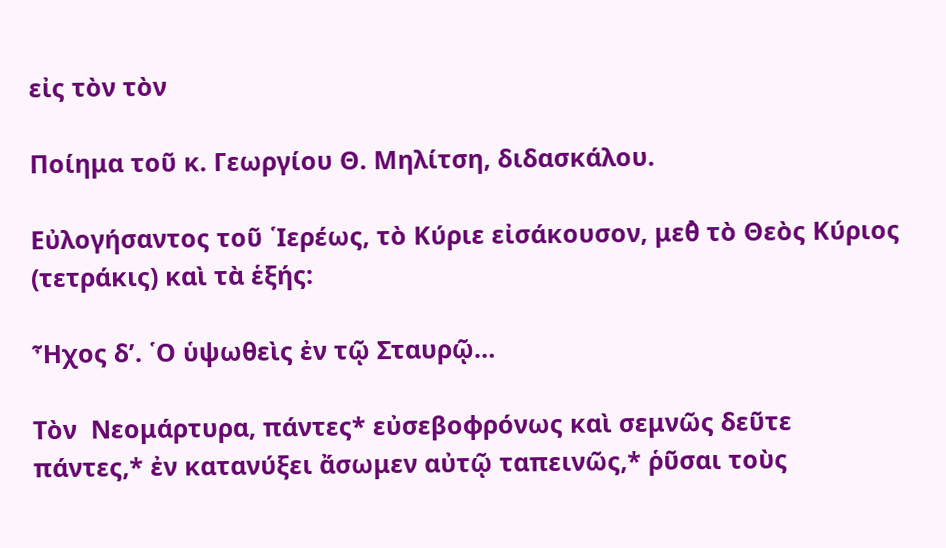εἰς τὸν τὸν

Ποίημα τοῦ κ. Γεωργίου Θ. Μηλίτση, διδασκάλου.

Εὐλογήσαντος τοῦ ῾Ιερέως, τὸ Κύριε εἰσάκουσον, μεθ̉ τὸ Θεὸς Κύριος (τετράκις) καὶ τὰ ἑξής:

Ἦχος δʹ. ῾Ο ὑψωθεὶς ἐν τῷ Σταυρῷ…

Τὸν  Νεομάρτυρα, πάντες* εὐσεβοφρόνως καὶ σεμνῶς δεῦτε πάντες,* ἐν κατανύξει ἄσωμεν αὐτῷ ταπεινῶς,* ῥῦσαι τοὺς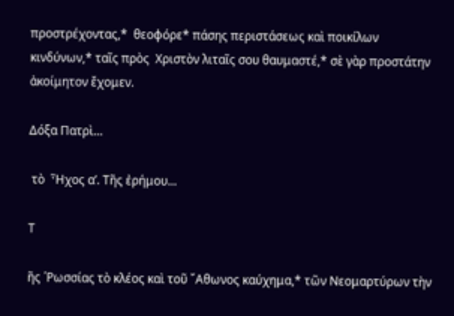προστρέχοντας,*  θεοφόρε* πάσης περιστάσεως καὶ ποικίλων κινδύνων,* ταῖς πρὸς  Χριστὸν λιταῖς σου θαυμαστέ,* σὲ γὰρ προστάτην ἀκοίμητον ἔχομεν.

Δόξα Πατρὶ…

 τὸ  Ἦχος αʹ. Τῆς ἐρήμου...

Τ

ῆς ῾Ρωσσίας τὸ κλέος καὶ τοῦ ῎Αθωνος καύχημα,* τῶν Νεομαρτύρων τὴν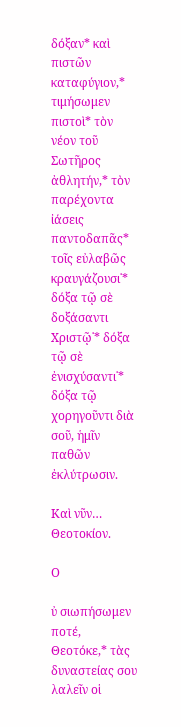δόξαν* καὶ πιστῶν καταφύγιον,* τιμήσωμεν πιστοὶ* τὸν νέον τοῦ Σωτῆρος ἀθλητήν,* τὸν παρέχοντα ἰάσεις παντοδαπᾶς* τοῖς εὐλαβῶς κραυγάζουσι˙* δόξα τῷ σὲ δοξάσαντι Χριστῷ˙* δόξα τῷ σὲ ἐνισχύσαντι˙* δόξα τῷ χορηγοῦντι διὰ σοῦ, ἡμῖν παθῶν ἐκλύτρωσιν.

Καὶ νῦν… Θεοτοκίον.

Ο

ὐ σιωπήσωμεν ποτέ, Θεοτόκε,* τὰς δυναστείας σου λαλεῖν οἱ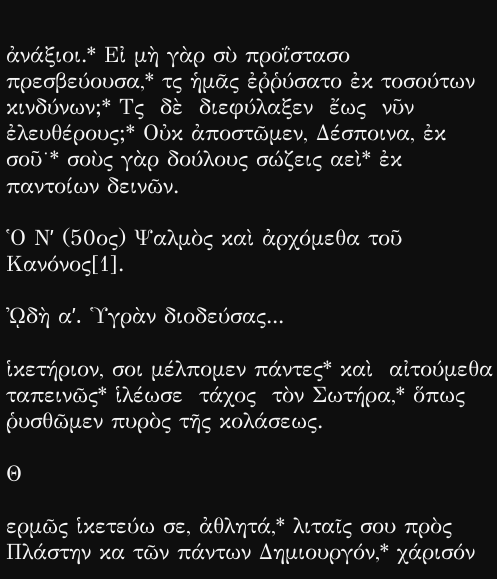ἀνάξιοι.* Εἰ μὴ γὰρ σὺ προΐστασο πρεσβεύουσα,* τς ἡμᾶς ἐῤῥύσατο ἐκ τοσούτων κινδύνων;* Τς  δὲ  διεφύλαξεν  ἔως  νῦν  ἐλευθέρους;* Οὐκ ἀποστῶμεν, Δέσποινα, ἐκ  σοῦ˙* σοὺς γὰρ δούλους σώζεις αεὶ* ἐκ παντοίων δεινῶν.

῾Ο Νʹ (50ος) Ψαλμὸς καὶ ἀρχόμεθα τοῦ Κανόνος[1].

ᾨδὴ αʹ. ῾Υγρὰν διοδεύσας...

ἱκετήριον, σοι μέλπομεν πάντες* καὶ  αἰτούμεθα  ταπεινῶς* ἱλέωσε  τάχος  τὸν Σωτήρα,* ὅπως ῥυσθῶμεν πυρὸς τῆς κολάσεως.

Θ

ερμῶς ἱκετεύω σε, ἀθλητά,* λιταῖς σου πρὸς Πλάστην κα τῶν πάντων Δημιουργόν,* χάρισόν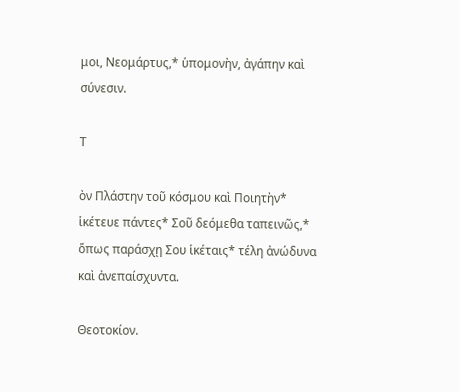μοι, Νεομάρτυς,* ὑπομονὴν, ἀγάπην καὶ σύνεσιν.

Τ

ὸν Πλάστην τοῦ κόσμου καὶ Ποιητὴν* ἱκέτευε πάντες* Σοῦ δεόμεθα ταπεινῶς,* ὅπως παράσχῃ Σου ἱκέταις* τέλη ἀνώδυνα καὶ ἀνεπαίσχυντα.

Θεοτοκίον.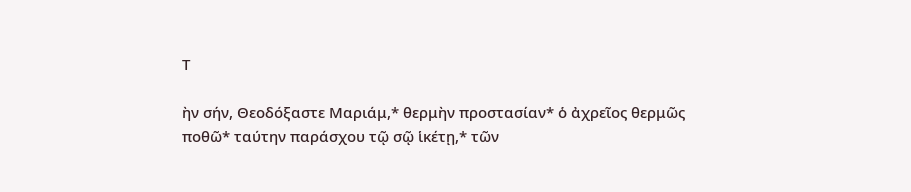Τ

ὴν σήν, Θεοδόξαστε Μαριάμ,* θερμὴν προστασίαν* ὁ ἀχρεῖος θερμῶς ποθῶ* ταύτην παράσχου τῷ σῷ ἱκέτῃ,* τῶν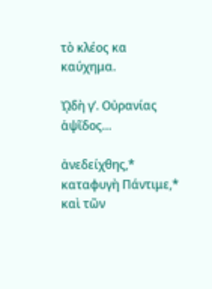τὸ κλέος κα καύχημα.

ᾨδὴ γ’. Οὐρανίας ἁψῖδος…

ἀνεδείχθης,* καταφυγὴ Πάντιμε,* καὶ τῶν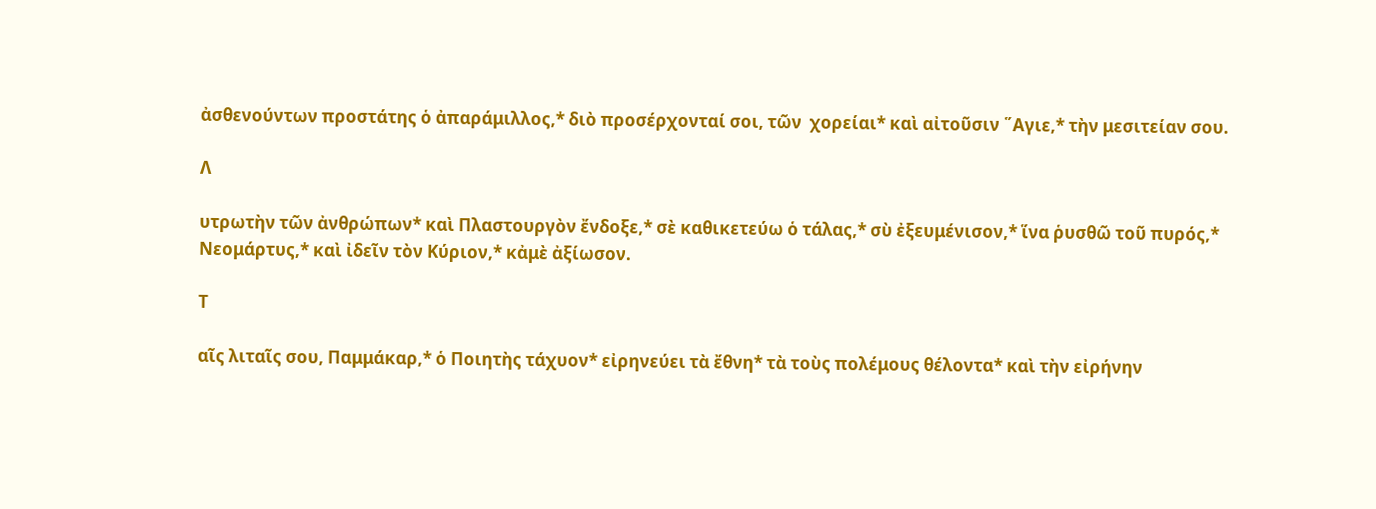ἀσθενούντων προστάτης ὁ ἀπαράμιλλος,* διὸ προσέρχονταί σοι, τῶν  χορείαι* καὶ αἰτοῦσιν ῞Αγιε,* τὴν μεσιτείαν σου.

Λ

υτρωτὴν τῶν ἀνθρώπων* καὶ Πλαστουργὸν ἔνδοξε,* σὲ καθικετεύω ὁ τάλας,* σὺ ἐξευμένισον,* ἵνα ῥυσθῶ τοῦ πυρός,*  Νεομάρτυς,* καὶ ἰδεῖν τὸν Κύριον,* κἀμὲ ἀξίωσον.

Τ

αῖς λιταῖς σου, Παμμάκαρ,* ὁ Ποιητὴς τάχυον* εἰρηνεύει τὰ ἔθνη* τὰ τοὺς πολέμους θέλοντα* καὶ τὴν εἰρήνην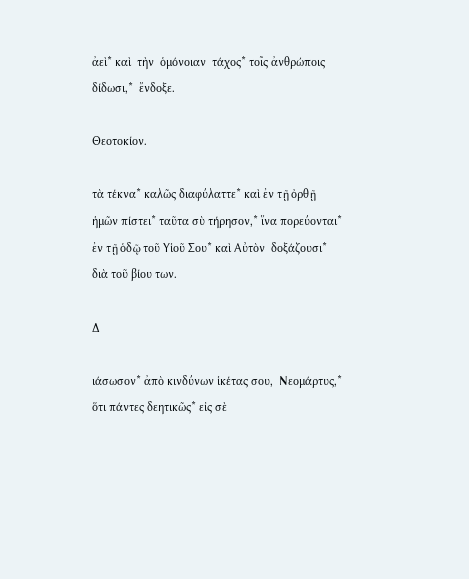ἀεὶ* καὶ  τὴν  ὁμόνοιαν  τάχος* τοῖς ἀνθρώποις δίδωσι,*  ἔνδοξε.

Θεοτοκίον.

τὰ τέκνα* καλῶς διαφύλαττε* καὶ ἐν τῇ ὀρθῇ ἡμῶν πίστει* ταῦτα σὺ τήρησον,* ἵνα πορεύονται* ἐν τῇ ὁδῷ τοῦ Υἱοῦ Σου* καὶ Αὐτὸν  δοξάζουσι*  διὰ τοῦ βίου των.

Δ

ιάσωσον* ἀπὸ κινδύνων ἱκέτας σου,  Νεομάρτυς,* ὅτι πάντες δεητικῶς* εἰς σὲ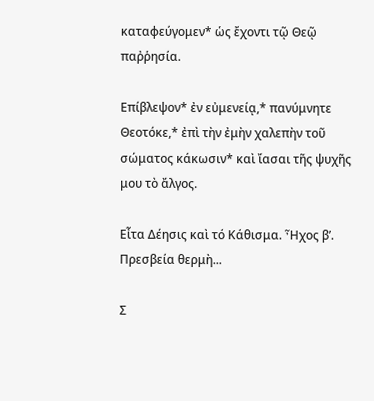καταφεύγομεν* ὡς ἔχοντι τῷ Θεῷ παῤῥησία.

Επίβλεψον* ἐν εὐμενείᾳ,* πανύμνητε Θεοτόκε,* ἐπὶ τὴν ἐμὴν χαλεπὴν τοῦ σώματος κάκωσιν* καὶ ἴασαι τῆς ψυχῆς μου τὸ ἄλγος.

Εἶτα Δέησις καὶ τό Κάθισμα. Ἦχος βʹ. Πρεσβεία θερμὴ...

Σ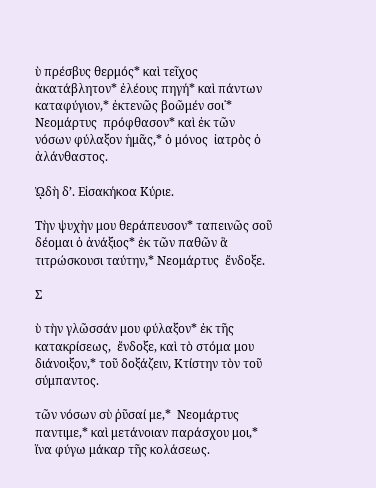ὺ πρέσβυς θερμός* καὶ τεῖχος ἀκατάβλητον* ἐλέους πηγή* καὶ πάντων καταφύγιον,* ἐκτενῶς βοῶμέν σοι˙* Νεομάρτυς  πρόφθασον* καὶ ἐκ τῶν νόσων φύλαξον ἡμᾶς,* ὁ μόνος  ἰατρὸς ὁ ἀλάνθαστος.

ᾨδὴ δ’. Εἰσακήκοα Κύριε.

Τὴν ψυχὴν μου θεράπευσον* ταπεινῶς σοῦ δέομαι ὁ ἀνάξιος* ἐκ τῶν παθῶν ἃ τιτρώσκουσι ταύτην,* Νεομάρτυς  ἔνδοξε.

Σ

ὺ τὴν γλῶσσάν μου φύλαξον* ἐκ τῆς κατακρίσεως,  ἔνδοξε, καὶ τὸ στόμα μου διάνοιξον,* τοῦ δοξάζειν, Κτίστην τὸν τοῦ σύμπαντος.

τῶν νόσων σὺ ῥῦσαί με,*  Νεομάρτυς παντιμε,* καὶ μετάνοιαν παράσχου μοι,* ἵνα φύγω μάκαρ τῆς κολάσεως.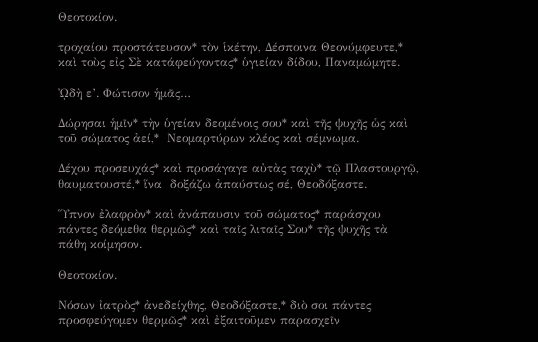Θεοτοκίον.

τροχαίου προστάτευσον* τὸν ἱκέτην, Δέσποινα Θεονύμφευτε,* καὶ τοὺς εἰς Σὲ κατάφεύγοντας* ὑγιείαν δίδου, Παναμώμητε.

ᾨδὴ ε’. Φώτισον ἡμᾶς…

Δώρησαι ἡμῖν* τὴν ὑγείαν δεομένοις σου* καὶ τῆς ψυχῆς ὡς καὶ τοῦ σώματος ἀεί,*  Νεομαρτύρων κλέος καὶ σέμνωμα.

Δέχου προσευχάς* καὶ προσάγαγε αὐτὰς ταχὺ* τῷ Πλαστουργῷ,  θαυματουστέ,* ἵνα  δοξάζω ἀπαύστως σέ, Θεοδόξαστε.

῞Υπνον ἐλαφρὸν* καὶ ἀνάπαυσιν τοῦ σώματος* παράσχου πάντες δεόμεθα θερμῶς* καὶ ταῖς λιταῖς Σου* τῆς ψυχῆς τὰ πάθη κοίμησον.

Θεοτοκίον.

Νόσων ἰατρὸς* ἀνεδείχθης, Θεοδόξαστε,* διὸ σοι πάντες προσφεύγομεν θερμῶς* καὶ ἐξαιτοῦμεν παρασχεῖν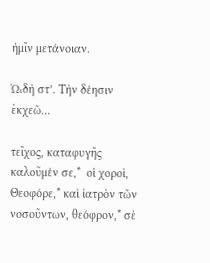ἡμῖν μετάνοιαν.

ᾨδὴ στ’. Τὴν δέησιν ἐκχεῶ…

τεῖχος, καταφυγῆς καλοῦμέν σε,*  οἱ χοροὶ, Θεοφόρε,* καὶ ἰατρὸν τῶν νοσοῦντων, θεόφρον,* σὲ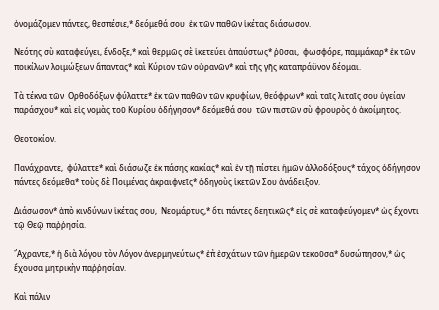ὀνομάζομεν πάντες, θεσπέσιε,* δεόμεθά σου  ἐκ τῶν παθῶν ἱκέτας διάσωσον.

Νεότης σὺ καταφεύγει, ἔνδοξε,* καὶ θερμῶς σὲ ἱκετεύει ἀπαύστως* ῥῦσαι,  φωσφόρε, παμμάκαρ* ἐκ τῶν ποικίλων λοιμώξεων ἅπαντας* καὶ Κύριον τῶν οὐρανῶν* καὶ τῆς γῆς καταπράϋνον δέομαι.

Τὰ τέκνα τῶν  Ορθοδόξων φύλαττε* ἐκ τῶν παθῶν τῶν κρυφίων, θεόφρων* καὶ ταῖς λιταῖς σου ὑγείαν παράσχου* καὶ εἰς νομὰς τοῦ Κυρίου ὁδήγησον* δεόμεθά σου  τῶν πιστῶν σὺ φρουρὸς ὁ ἀκοίμητος.

Θεοτοκίον.

Πανάχραντε,  φύλαττε* καὶ διάσωζε ἐκ πάσης κακίας* καὶ ἐν τῇ πίστει ἡμῶν ἀλλοδόξους* τάχος ὁδήγησον πάντες δεόμεθα* τοὺς δὲ Ποιμένας ἀκραιφνεῖς* ὁδηγοὺς ἱκετῶν Σου ἀνάδειξον.

Διάσωσον* ἀπὸ κινδύνων ἱκέτας σου,  Νεομάρτυς,* ὅτι πάντες δεητικῶς* εἰς σὲ καταφεύγομεν* ὡς ἔχοντι τῷ Θεῷ παῤῥησία.

῎Αχραντε,* ἡ διὰ λόγου τὸν Λόγον ἀνερμηνεύτως* ἐπ̉ ἐσχάτων τῶν ἡμερῶν τεκοῦσα* δυσώπησον,* ὡς ἔχουσα μητρικὴν παῤῥησίαν.

Καὶ πάλιν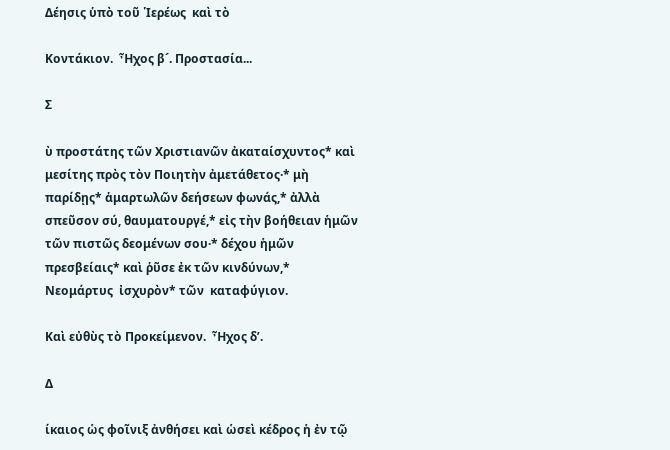Δέησις ὑπὸ τοῦ ῾Ιερέως  καὶ τὸ

Κοντάκιον.  Ἦχος β´. Προστασία...

Σ

ὺ προστάτης τῶν Χριστιανῶν ἀκαταίσχυντος* καὶ μεσίτης πρὸς τὸν Ποιητὴν ἀμετάθετος·* μὴ παρίδῃς* ἁμαρτωλῶν δεήσεων φωνάς,* ἀλλὰ σπεῦσον σύ, θαυματουργέ,* εἰς τὴν βοήθειαν ἡμῶν τῶν πιστῶς δεομένων σου·* δέχου ἡμῶν πρεσβείαις* καὶ ῥῦσε ἐκ τῶν κινδύνων,* Νεομάρτυς  ἰσχυρὸν* τῶν  καταφύγιον.

Καὶ εὐθὺς τὸ Προκείμενον.  Ἦχος δʹ.

Δ

ίκαιος ὡς φοῖνιξ ἀνθήσει καὶ ὡσεὶ κέδρος ἡ ἐν τῷ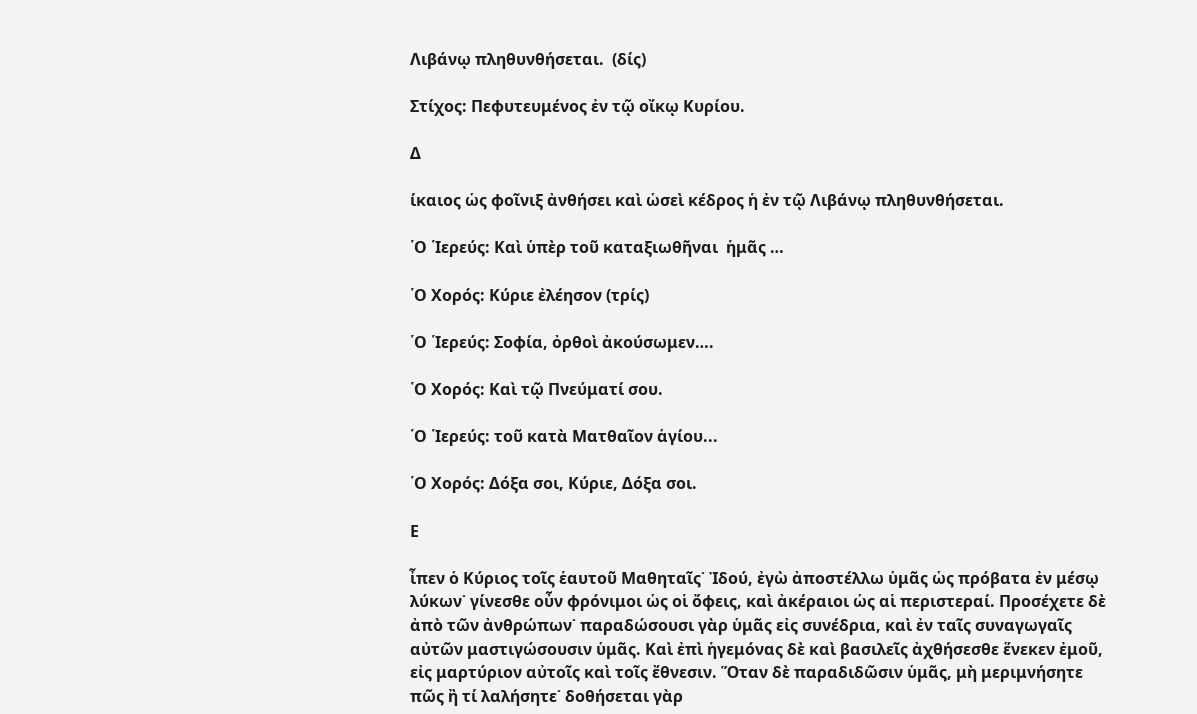Λιβάνῳ πληθυνθήσεται.  (δίς)

Στίχος: Πεφυτευμένος ἐν τῷ οἴκῳ Κυρίου.

Δ

ίκαιος ὡς φοῖνιξ ἀνθήσει καὶ ὡσεὶ κέδρος ἡ ἐν τῷ Λιβάνῳ πληθυνθήσεται.

῾Ο ῾Ιερεύς: Καὶ ὑπὲρ τοῦ καταξιωθῆναι  ἡμᾶς …

῾Ο Χορός: Κύριε ἐλέησον (τρίς)

῾Ο ῾Ιερεύς: Σοφία, ὀρθοὶ ἀκούσωμεν….

῾Ο Χορός: Καὶ τῷ Πνεύματί σου.

῾Ο ῾Ιερεύς: τοῦ κατὰ Ματθαῖον ἁγίου...

῾Ο Χορός: Δόξα σοι, Κύριε, Δόξα σοι.

Ε

ἶπεν ὁ Κύριος τοῖς ἑαυτοῦ Μαθηταῖς˙ Ἰδού, ἐγὼ ἀποστέλλω ὑμᾶς ὡς πρόβατα ἐν μέσῳ λύκων˙ γίνεσθε οὖν φρόνιμοι ὡς οἱ ὄφεις, καὶ ἀκέραιοι ὡς αἱ περιστεραί. Προσέχετε δὲ ἀπὸ τῶν ἀνθρώπων˙ παραδώσουσι γὰρ ὑμᾶς εἰς συνέδρια, καὶ ἐν ταῖς συναγωγαῖς αὐτῶν μαστιγώσουσιν ὑμᾶς. Καὶ ἐπὶ ἡγεμόνας δὲ καὶ βασιλεῖς ἀχθήσεσθε ἕνεκεν ἐμοῦ, εἰς μαρτύριον αὐτοῖς καὶ τοῖς ἔθνεσιν. Ὅταν δὲ παραδιδῶσιν ὑμᾶς, μὴ μεριμνήσητε πῶς ἢ τί λαλήσητε˙ δοθήσεται γὰρ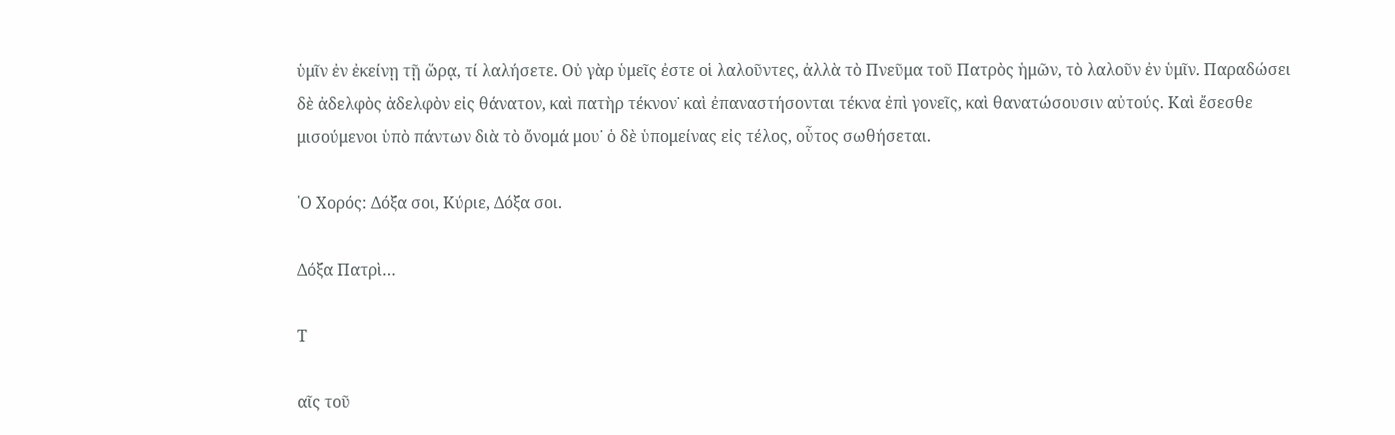ὑμῖν ἐν ἐκείνῃ τῇ ὥρᾳ, τί λαλήσετε. Οὐ γὰρ ὑμεῖς ἐστε οἱ λαλοῦντες, ἀλλὰ τὸ Πνεῦμα τοῦ Πατρὸς ἡμῶν, τὸ λαλοῦν ἐν ὑμῖν. Παραδώσει δὲ ἀδελφὸς ἀδελφὸν εἰς θάνατον, καὶ πατὴρ τέκνον˙ καὶ ἐπαναστήσονται τέκνα ἐπὶ γονεῖς, καὶ θανατώσουσιν αὐτούς. Καὶ ἔσεσθε μισούμενοι ὑπὸ πάντων διὰ τὸ ὄνομά μου˙ ὁ δὲ ὑπομείνας εἰς τέλος, οὗτος σωθήσεται.

῾Ο Χορός: Δόξα σοι, Κύριε, Δόξα σοι.

Δόξα Πατρὶ…

Τ

αῖς τοῦ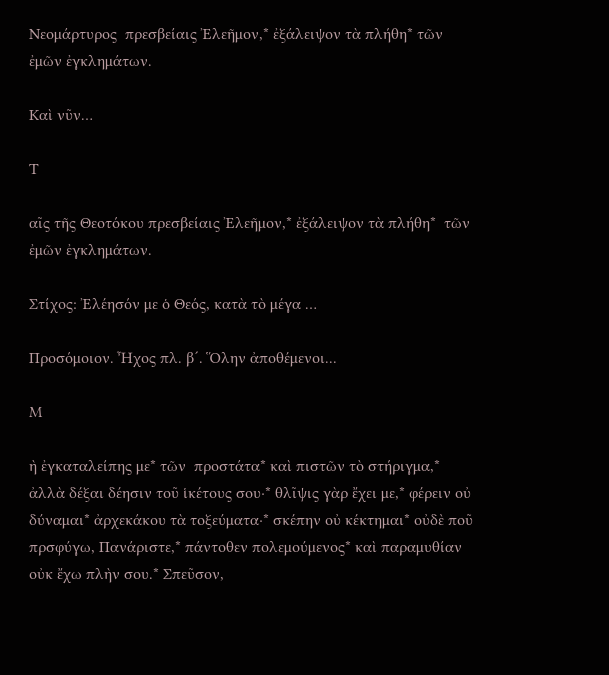Νεομάρτυρος  πρεσβείαις Ἐλεῆμον,* ἐξάλειψον τὰ πλήθη* τῶν ἐμῶν ἐγκλημάτων.

Καὶ νῦν…

Τ

αῖς τῆς Θεοτόκου πρεσβείαις Ἐλεῆμον,* ἐξάλειψον τὰ πλήθη*  τῶν ἐμῶν ἐγκλημάτων.

Στίχος: Ἐλέησόν με ὁ Θεός, κατὰ τὸ μέγα …

Προσόμοιον. Ἦχος πλ. β´. Ὅλην ἀποθέμενοι...

Μ

ὴ ἐγκαταλείπης με* τῶν  προστάτα* καὶ πιστῶν τὸ στήριγμα,* ἀλλὰ δέξαι δέησιν τοῦ ἱκέτους σου·* θλῖψις γὰρ ἔχει με,* φέρειν οὐ δύναμαι* ἀρχεκάκου τὰ τοξεύματα·* σκέπην οὐ κέκτημαι* οὐδὲ ποῦ πρσφύγω, Πανάριστε,* πάντοθεν πολεμούμενος* καὶ παραμυθίαν οὐκ ἔχω πλὴν σου.* Σπεῦσον,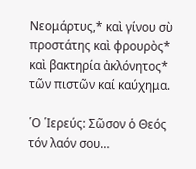Νεομάρτυς,* καὶ γίνου σὺ προστάτης καὶ φρουρὸς* καὶ βακτηρία ἀκλόνητος* τῶν πιστῶν καί καύχημα.

῾Ο ῾Ιερεύς: Σῶσον ὁ Θεός τόν λαόν σου…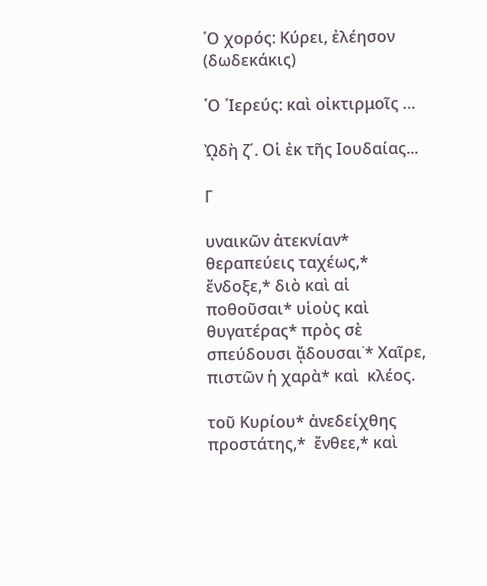῾Ο χορός: Κύρει, ἐλέησον (δωδεκάκις)

῾Ο ῾Ιερεύς: καὶ οἰκτιρμοῖς …

ᾨδὴ ζ´. Οἱ ἐκ τῆς Ιουδαίας...

Γ

υναικῶν ἀτεκνίαν* θεραπεύεις ταχέως,* ἔνδοξε,* διὸ καὶ αἱ ποθοῦσαι* υἱοὺς καὶ θυγατέρας* πρὸς σὲ σπεύδουσι ᾄδουσαι˙* Χαῖρε, πιστῶν ἡ χαρὰ* καὶ  κλέος.

τοῦ Κυρίου* ἀνεδείχθης προστάτης,*  ἔνθεε,* καὶ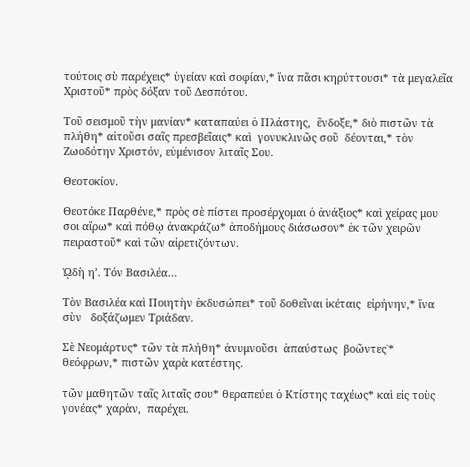τούτοις σὺ παρέχεις* ὑγείαν καὶ σοφίαν,* ἵνα πᾶσι κηρύττουσι* τὰ μεγαλεῖα Χριστοῦ* πρὸς δόξαν τοῦ Δεσπότου.

Τοῦ σεισμοῦ τὴν μανίαν* καταπαύει ὁ Πλάστης,  ἕνδοξε,* διὸ πιστῶν τὰ πλήθη* αἰτοῦσι σαῖς πρεσβεῖαις* καὶ  γονυκλινῶς σοῦ  δέονται,* τὸν  Ζωοδότην Χριστόν, εὐμένισον λιταῖς Σου.

Θεοτοκίον.

Θεοτόκε Παρθένε,* πρὸς σὲ πίστει προσέρχομαι ὁ ἀνάξιος* καὶ χείρας μου σοι αἴρω* καὶ πόθῳ ἀνακράζω* ἀποδήμους διάσωσον* ἐκ τῶν χειρῶν πειραστοῦ* καὶ τῶν αἰρετιζόντων.

ᾨδὴ η’. Τόν Βασιλέα…

Τὸν Βασιλέα καὶ Ποιητὴν ἐκδυσώπει* τοῦ δοθεῖναι ἱκέταις  εἰρήνην,* ἵνα  σὺν   δοξάζωμεν Τριάδαν.

Σὲ Νεομάρτυς* τῶν τὰ πλήθη* ἀνυμνοῦσι  ἁπαύστως  βοῶντες˙*  θεόφρων,* πιστῶν χαρὰ κατέστης.

τῶν μαθητῶν ταῖς λιταῖς σου* θεραπεύει ὁ Κτίστης ταχέως* καὶ εἰς τοὺς γονέας* χαρὰν,  παρέχει.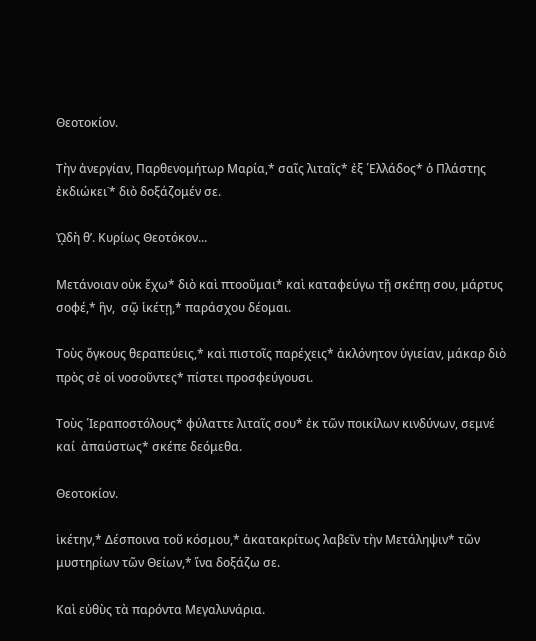Θεοτοκίον.

Τὴν ἀνεργίαν, Παρθενομήτωρ Μαρία,* σαῖς λιταῖς* ἐξ ῾Ελλάδος* ὁ Πλάστης ἐκδιώκει˙* διὸ δοξάζομέν σε.

ᾨδὴ θʹ. Κυρίως Θεοτόκον...

Μετάνοιαν οὐκ ἔχω* διὸ καὶ πτοοῦμαι* καὶ καταφεύγω τῇ σκέπῃ σου, μάρτυς σοφέ,* ἣν,  σῷ ἱκέτῃ,* παράσχου δέομαι.

Τοὺς ὄγκους θεραπεύεις,* καὶ πιστοῖς παρέχεις* ἀκλόνητον ὑγιείαν, μάκαρ διὸ πρὸς σὲ οἱ νοσοῦντες* πίστει προσφεύγουσι.

Τοὺς ῾Ιεραποστόλους* φύλαττε λιταῖς σου* ἐκ τῶν ποικίλων κινδύνων, σεμνέ  καί  ἀπαύστως* σκέπε δεόμεθα.

Θεοτοκίον.

ἱκέτην,* Δέσποινα τοῦ κόσμου,* ἀκατακρίτως λαβεῖν τὴν Μετάληψιν* τῶν μυστηρίων τῶν Θείων,* ἵνα δοξάζω σε.

Καὶ εὐθὺς τὰ παρόντα Μεγαλυνάρια.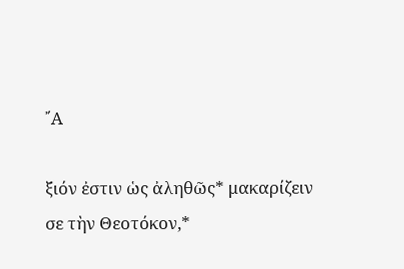῎Α

ξιόν ἐστιν ὡς ἀληθῶς* μακαρίζειν σε τὴν Θεοτόκον,*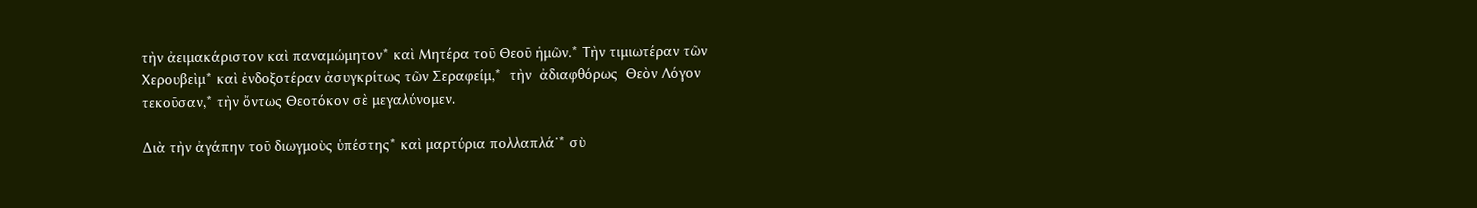τὴν ἀειμακάριστον καὶ παναμώμητον* καὶ Μητέρα τοῦ Θεοῦ ἡμῶν.* Τὴν τιμιωτέραν τῶν Χερουβεὶμ* καὶ ἐνδοξοτέραν ἀσυγκρίτως τῶν Σεραφείμ,*  τὴν  ἀδιαφθόρως  Θεὸν Λόγον τεκοῦσαν,* τὴν ὄντως Θεοτόκον σὲ μεγαλύνομεν.

Διὰ τὴν ἀγάπην τοῦ διωγμοὺς ὑπέστης* καὶ μαρτύρια πολλαπλά˙* σὺ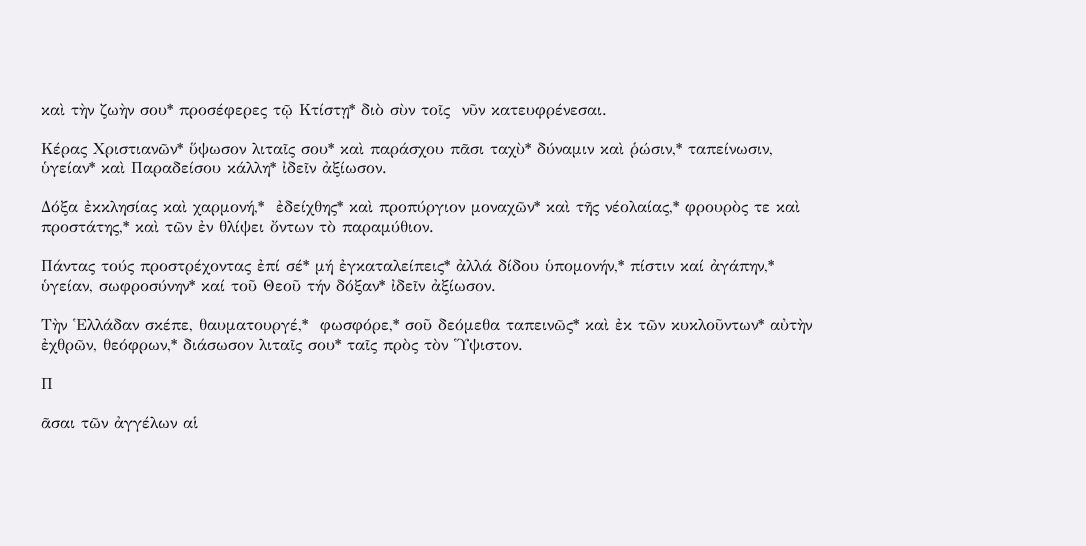καὶ τὴν ζωὴν σου* προσέφερες τῷ Κτίστῃ* διὸ σὺν τοῖς  νῦν κατευφρένεσαι.

Κέρας Χριστιανῶν* ὕψωσον λιταῖς σου* καὶ παράσχου πᾶσι ταχὺ* δύναμιν καὶ ῥώσιν,* ταπείνωσιν, ὑγείαν* καὶ Παραδείσου κάλλη* ἰδεῖν ἀξίωσον.

Δόξα ἐκκλησίας καὶ χαρμονή,*  ἐδείχθης* καὶ προπύργιον μοναχῶν* καὶ τῆς νέολαίας,* φρουρὸς τε καὶ προστάτης,* καὶ τῶν ἐν θλίψει ὄντων τὸ παραμύθιον.

Πάντας τούς προστρέχοντας ἐπί σέ* μή ἐγκαταλείπεις* ἀλλά δίδου ὑπομονήν,* πίστιν καί ἀγάπην,*  ὑγείαν, σωφροσύνην* καί τοῦ Θεοῦ τήν δόξαν* ἰδεῖν ἀξίωσον.

Τὴν ῾Ελλάδαν σκέπε, θαυματουργέ,*  φωσφόρε,* σοῦ δεόμεθα ταπεινῶς* καὶ ἐκ τῶν κυκλοῦντων* αὐτὴν ἐχθρῶν, θεόφρων,* διάσωσον λιταῖς σου* ταῖς πρὸς τὸν ῞Υψιστον.

Π

ᾶσαι τῶν ἀγγέλων αἱ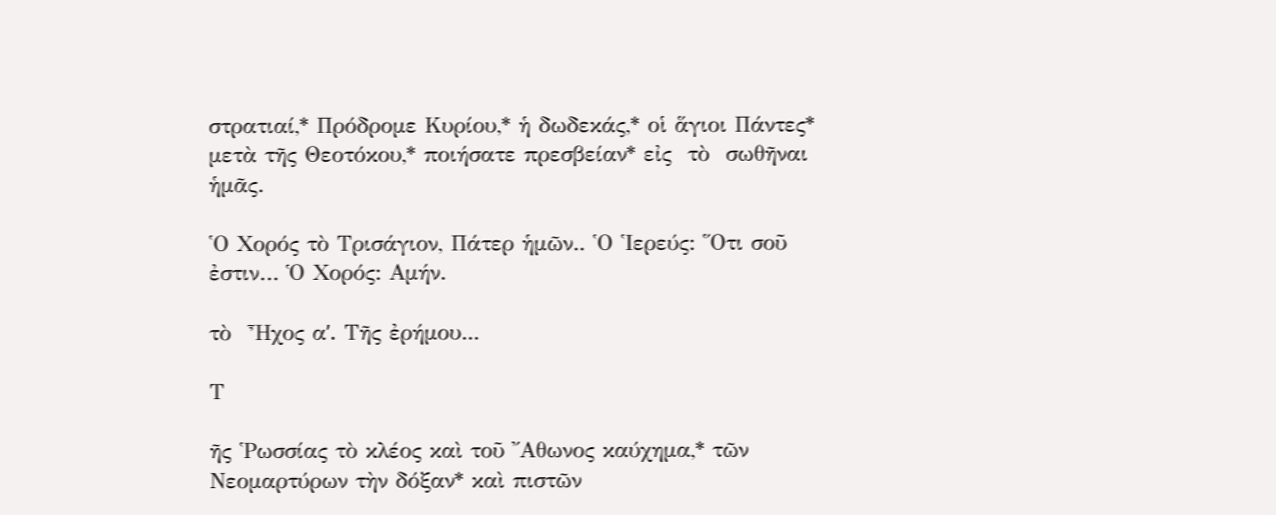στρατιαί,* Πρόδρομε Κυρίου,* ἡ δωδεκάς,* οἱ ἅγιοι Πάντες* μετὰ τῆς Θεοτόκου,* ποιήσατε πρεσβείαν* εἰς  τὸ  σωθῆναι  ἡμᾶς.

῾Ο Χορός τὸ Τρισάγιον, Πάτερ ἡμῶν.. ῾Ο ῾Ιερεύς: ῞Οτι σοῦ ἐστιν… Ὁ Χορός: Αμήν.

τὸ  Ἦχος αʹ. Τῆς ἐρήμου...

Τ

ῆς ῾Ρωσσίας τὸ κλέος καὶ τοῦ ῎Αθωνος καύχημα,* τῶν Νεομαρτύρων τὴν δόξαν* καὶ πιστῶν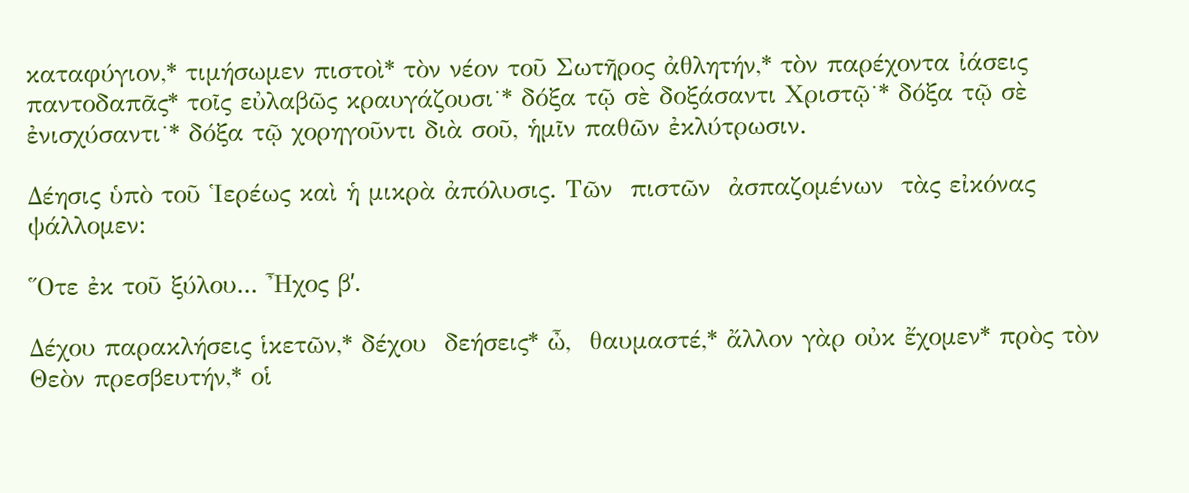καταφύγιον,* τιμήσωμεν πιστοὶ* τὸν νέον τοῦ Σωτῆρος ἀθλητήν,* τὸν παρέχοντα ἰάσεις παντοδαπᾶς* τοῖς εὐλαβῶς κραυγάζουσι˙* δόξα τῷ σὲ δοξάσαντι Χριστῷ˙* δόξα τῷ σὲ ἐνισχύσαντι˙* δόξα τῷ χορηγοῦντι διὰ σοῦ, ἡμῖν παθῶν ἐκλύτρωσιν.

Δέησις ὑπὸ τοῦ ῾Ιερέως καὶ ἡ μικρὰ ἀπόλυσις. Τῶν  πιστῶν  ἀσπαζομένων  τὰς εἰκόνας  ψάλλομεν:

῞Οτε ἐκ τοῦ ξύλου... ῏Ηχος βʹ.

Δέχου παρακλήσεις ἱκετῶν,* δέχου  δεήσεις* ὦ,  θαυμαστέ,* ἄλλον γὰρ οὐκ ἔχομεν* πρὸς τὸν Θεὸν πρεσβευτήν,* οἱ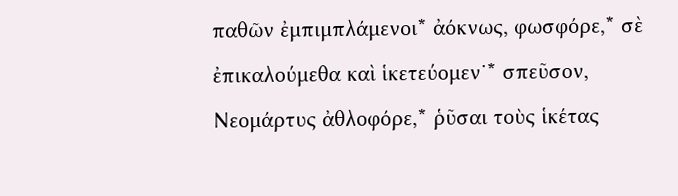παθῶν ἐμπιμπλάμενοι* ἀόκνως, φωσφόρε,* σὲ ἐπικαλούμεθα καὶ ἱκετεύομεν˙* σπεῦσον, Νεομάρτυς ἀθλοφόρε,* ῥῦσαι τοὺς ἱκέτας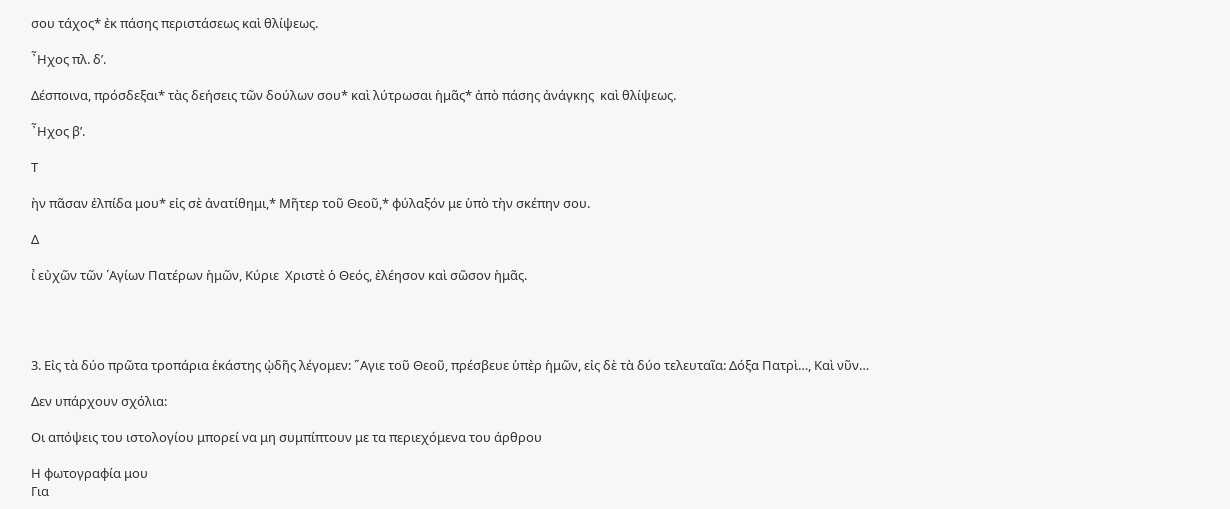σου τάχος* ἐκ πάσης περιστάσεως καὶ θλίψεως.

῏Ηχος πλ. δʹ.

Δέσποινα, πρόσδεξαι* τὰς δεήσεις τῶν δούλων σου* καὶ λύτρωσαι ἡμᾶς* ἀπὸ πάσης ἀνάγκης  καὶ θλίψεως.

῏Ηχος βʹ.

Τ

ὴν πᾶσαν ἐλπίδα μου* εἰς σὲ ἀνατίθημι,* Μῆτερ τοῦ Θεοῦ,* φύλαξόν με ὑπὸ τὴν σκέπην σου.

Δ

ι̉ εὐχῶν τῶν ῾Αγίων Πατέρων ἡμῶν, Κύριε  Χριστὲ ὁ Θεός, ἐλέησον καὶ σῶσον ἡμᾶς.




3. Εἰς τὰ δύο πρῶτα τροπάρια ἑκάστης ᾠδῆς λέγομεν: ῞Αγιε τοῦ Θεοῦ, πρέσβευε ὑπὲρ ἡμῶν, εἰς δὲ τὰ δύο τελευταῖα: Δόξα Πατρὶ…, Καὶ νῦν…

Δεν υπάρχουν σχόλια:

Oι απόψεις του ιστολογίου μπορεί να μη συμπίπτουν με τα περιεχόμενα του άρθρου

Η φωτογραφία μου
Για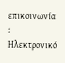επικοινωνία : Ηλεκτρονικό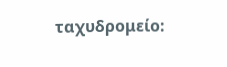ταχυδρομείο: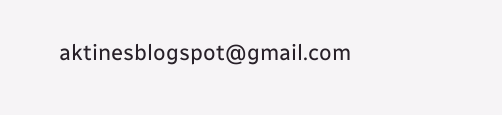aktinesblogspot@gmail.com